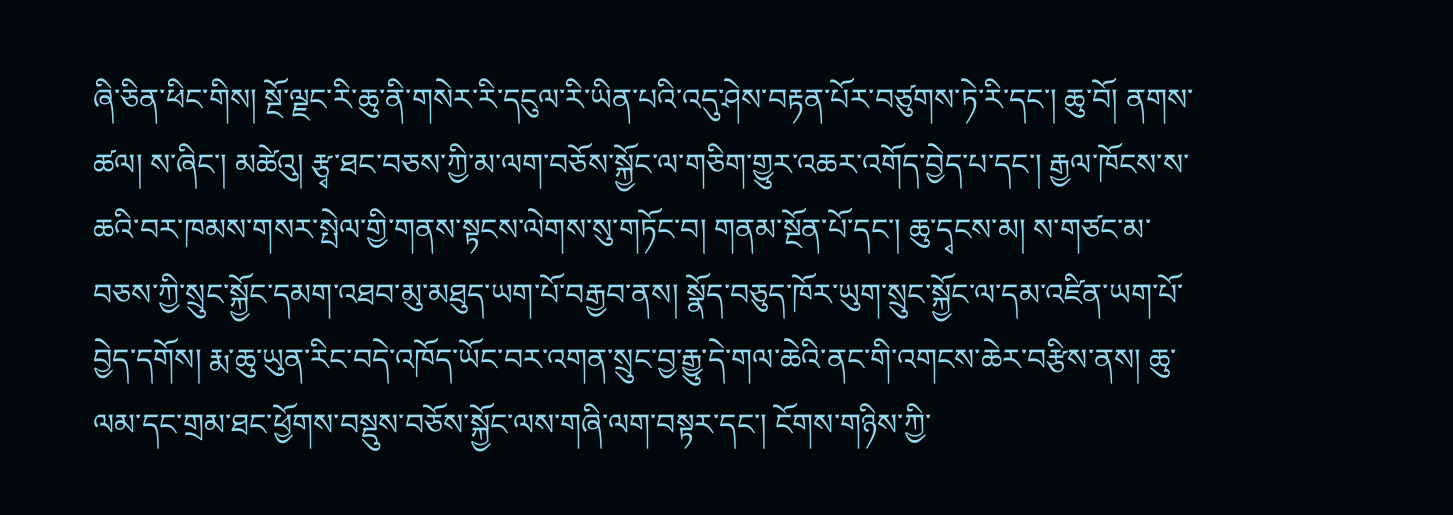ཞི་ཅིན་ཕིང་གིས། སྔོ་ལྗང་རི་ཆུ་ནི་གསེར་རི་དངུལ་རི་ཡིན་པའི་འདུ་ཤེས་བརྟན་པོར་བཙུགས་ཏེ་རི་དང་། ཆུ་བོ། ནགས་ཚལ། ས་ཞིང་། མཚེའུ། རྩྭ་ཐང་བཅས་ཀྱི་མ་ལག་བཅོས་སྐྱོང་ལ་གཅིག་གྱུར་འཆར་འགོད་བྱེད་པ་དང་། རྒྱལ་ཁོངས་ས་ཆའི་བར་ཁམས་གསར་སྤེལ་གྱི་གནས་སྟངས་ལེགས་སུ་གཏོང་བ། གནམ་སྔོན་པོ་དང་། ཆུ་དྭངས་མ། ས་གཙང་མ་བཅས་ཀྱི་སྲུང་སྐྱོང་དམག་འཐབ་མུ་མཐུད་ཡག་པོ་བརྒྱབ་ནས། སྣོད་བཅུད་ཁོར་ཡུག་སྲུང་སྐྱོང་ལ་དམ་འཛིན་ཡག་པོ་བྱེད་དགོས། རྨ་ཆུ་ཡུན་རིང་བདེ་འཁོད་ཡོང་བར་འགན་སྲུང་བྱ་རྒྱུ་དེ་གལ་ཆེའི་ནང་གི་འགངས་ཆེར་བརྩིས་ནས། ཆུ་ལམ་དང་གྲམ་ཐང་ཕྱོགས་བསྡུས་བཅོས་སྐྱོང་ལས་གཞི་ལག་བསྟར་དང་། ངོགས་གཉིས་ཀྱི་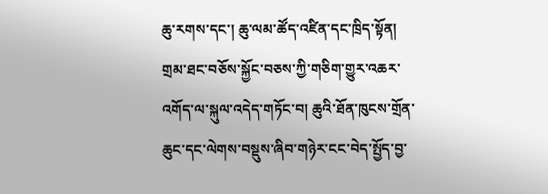ཆུ་རགས་དང་། ཆུ་ལམ་ཚོད་འཛིན་དང་ཁྲིད་སྟོན། གྲམ་ཐང་བཅོས་སྐྱོང་བཅས་ཀྱི་གཅིག་གྱུར་འཆར་འགོད་ལ་སྐུལ་འདེད་གཏོང་བ། ཆུའི་ཐོན་ཁུངས་གྲོན་ཆུང་དང་ལེགས་བསྡུས་ཞིབ་གཉེར་ངང་བེད་སྤྱོད་བྱ་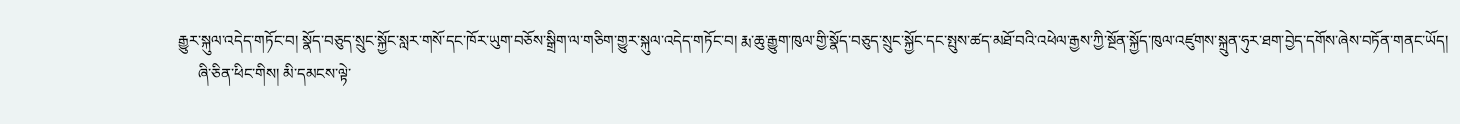རྒྱུར་སྐུལ་འདེད་གཏོང་བ། སྣོད་བཅུད་སྲུང་སྐྱོང་སླར་གསོ་དང་ཁོར་ཡུག་བཅོས་སྒྲིག་ལ་གཅིག་གྱུར་སྐུལ་འདེད་གཏོང་བ། རྨ་ཆུ་རྒྱུག་ཁུལ་གྱི་སྣོད་བཅུད་སྲུང་སྐྱོང་དང་སྤུས་ཚད་མཐོ་བའི་འཕེལ་རྒྱས་ཀྱི་སྔོན་སྐྱོད་ཁུལ་འཛུགས་སྐྲུན་ཧུར་ཐག་བྱེད་དགོས་ཞེས་བཏོན་གནང་ཡོད།
     ཞི་ཅིན་ཕིང་གིས། མི་དམངས་ལྟེ་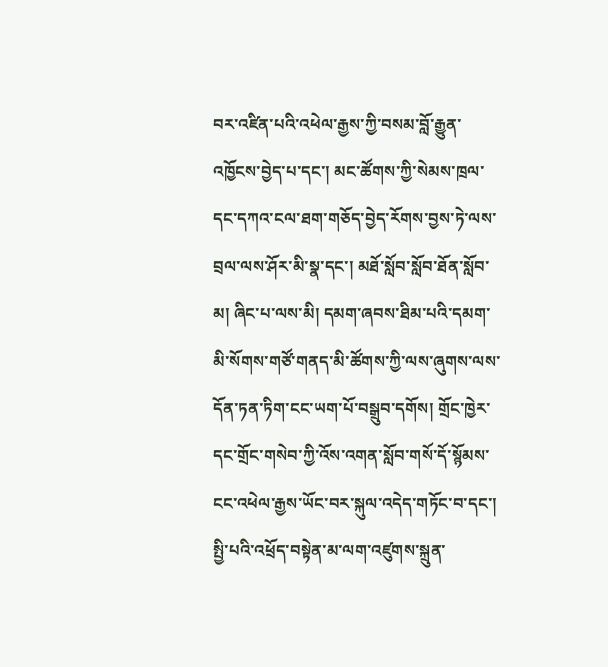བར་འཛིན་པའི་འཕེལ་རྒྱས་ཀྱི་བསམ་བློ་རྒྱུན་འཁྱོངས་བྱེད་པ་དང་། མང་ཚོགས་ཀྱི་སེམས་ཁྲལ་དང་དཀའ་ངལ་ཐག་གཅོད་བྱེད་རོགས་བྱས་ཏེ་ལས་བྲལ་ལས་ཤོར་མི་སྣ་དང་། མཐོ་སློབ་སློབ་ཐོན་སློབ་མ། ཞིང་པ་ལས་མི། དམག་ཞབས་ཐིམ་པའི་དམག་མི་སོགས་གཙོ་གནད་མི་ཚོགས་ཀྱི་ལས་ཞུགས་ལས་དོན་ཏན་ཏིག་ངང་ཡག་པོ་བསྒྲུབ་དགོས། གྲོང་ཁྱེར་དང་གྲོང་གསེབ་ཀྱི་འོས་འགན་སློབ་གསོ་དོ་སྙོམས་ངང་འཕེལ་རྒྱས་ཡོང་བར་སྐུལ་འདེད་གཏོང་བ་དང་། སྤྱི་པའི་འཕྲོད་བསྟེན་མ་ལག་འཛུགས་སྐྲུན་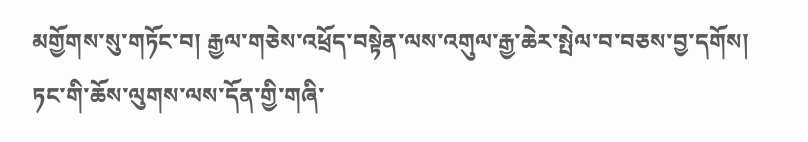མགྱོགས་སུ་གཏོང་བ། རྒྱལ་གཅེས་འཕྲོད་བསྟེན་ལས་འགུལ་རྒྱ་ཆེར་སྤེལ་བ་བཅས་བྱ་དགོས། ཏང་གི་ཆོས་ལུགས་ལས་དོན་གྱི་གཞི་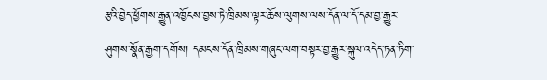རྩའི་བྱེད་ཕྱོགས་རྒྱུན་འཁྱོངས་བྱས་ཏེ་ཁྲིམས་ལྟར་ཆོས་ལུགས་ལས་དོན་ལ་དོ་དམ་བྱ་རྒྱུར་ཤུགས་སྣོན་རྒྱག་དགོས། དམངས་དོན་ཁྲིམས་གཞུང་ལག་བསྟར་བྱ་རྒྱུར་སྐུལ་འདེད་ཏན་ཏིག་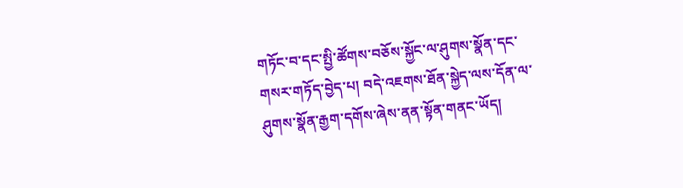གཏོང་བ་དང་སྤྱི་ཚོགས་བཅོས་སྐྱོང་ལ་ཤུགས་སྣོན་དང་གསར་གཏོད་བྱེད་པ། བདེ་འཇགས་ཐོན་སྐྱེད་ལས་དོན་ལ་ཤུགས་སྣོན་རྒྱག་དགོས་ཞེས་ནན་སྟོན་གནང་ཡོད།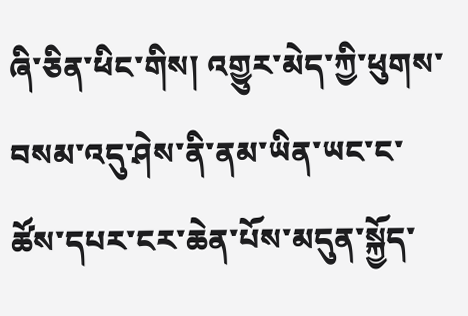ཞི་ཅིན་ཕིང་གིས། འགྱུར་མེད་ཀྱི་ཕུགས་བསམ་འདུ་ཤེས་ནི་ནམ་ཡིན་ཡང་ང་ཚོས་དཔར་ངར་ཆེན་པོས་མདུན་སྐྱོད་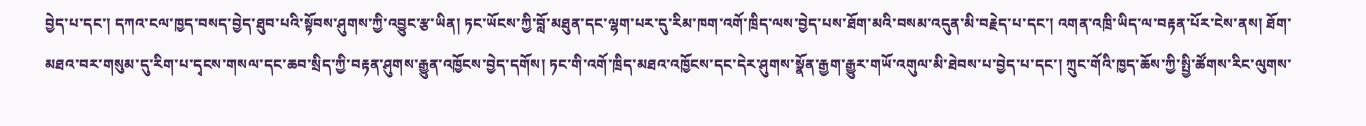བྱེད་པ་དང་། དཀའ་ངལ་ཁྱད་བསད་བྱེད་ཐུབ་པའི་སྟོབས་ཤུགས་ཀྱི་འབྱུང་རྩ་ཡིན། ཏང་ཡོངས་ཀྱི་བློ་མཐུན་དང་ལྷག་པར་དུ་རིམ་ཁག་འགོ་ཁྲིད་ལས་བྱེད་པས་ཐོག་མའི་བསམ་འདུན་མི་བརྗེད་པ་དང་། འགན་འཁྲི་ཡིད་ལ་བརྟན་པོར་ངེས་ནས། ཐོག་མཐའ་བར་གསུམ་དུ་རིག་པ་དྭངས་གསལ་དང་ཆབ་སྲིད་ཀྱི་བརྟན་ཤུགས་རྒྱུན་འཁྱོངས་བྱེད་དགོས། ཏང་གི་འགོ་ཁྲིད་མཐའ་འཁྱོངས་དང་དེར་ཤུགས་སྣོན་རྒྱག་རྒྱུར་གཡོ་འགུལ་མི་ཐེབས་པ་བྱེད་པ་དང་། ཀྲུང་གོའི་ཁྱད་ཆོས་ཀྱི་སྤྱི་ཚོགས་རིང་ལུགས་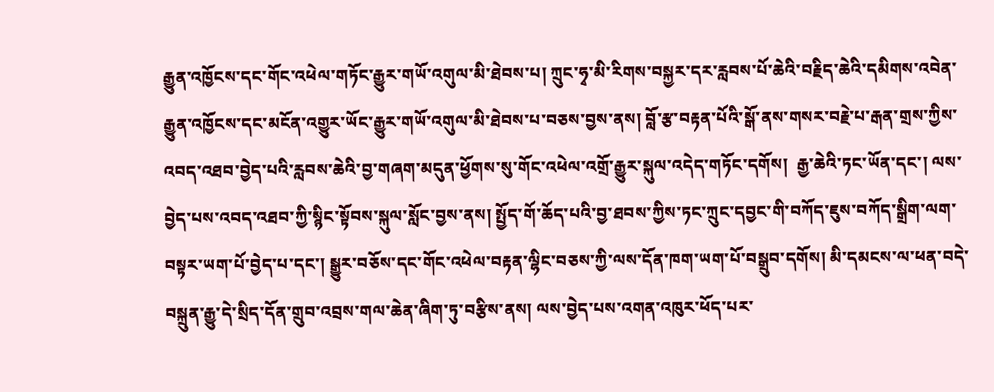རྒྱུན་འཁྱོངས་དང་གོང་འཕེལ་གཏོང་རྒྱུར་གཡོ་འགུལ་མི་ཐེབས་པ། ཀྲུང་ཧྭ་མི་རིགས་བསྐྱར་དར་རླབས་པོ་ཆེའི་བརྗིད་ཆེའི་དམིགས་འབེན་རྒྱུན་འཁྱོངས་དང་མངོན་འགྱུར་ཡོང་རྒྱུར་གཡོ་འགུལ་མི་ཐེབས་པ་བཅས་བྱས་ནས། བློ་རྩ་བརྟན་པོའི་སྒོ་ནས་གསར་བརྗེ་པ་རྒན་གྲས་ཀྱིས་འབད་འཐབ་བྱེད་པའི་རླབས་ཆེའི་བྱ་གཞག་མདུན་ཕྱོགས་སུ་གོང་འཕེལ་འགྲོ་རྒྱུར་སྐུལ་འདེད་གཏོང་དགོས།  རྒྱ་ཆེའི་ཏང་ཡོན་དང་། ལས་བྱེད་པས་འབད་འཐབ་ཀྱི་སྙིང་སྟོབས་སྐུལ་སློང་བྱས་ནས། སྤྱོད་གོ་ཆོད་པའི་བྱ་ཐབས་ཀྱིས་ཏང་ཀྲུང་དབྱང་གི་བཀོད་ཇུས་བཀོད་སྒྲིག་ལག་བསྟར་ཡག་པོ་བྱེད་པ་དང་། སྒྱུར་བཅོས་དང་གོང་འཕེལ་བརྟན་ལྷིང་བཅས་ཀྱི་ལས་དོན་ཁག་ཡག་པོ་བསྒྲུབ་དགོས། མི་དམངས་ལ་ཕན་བདེ་བསྐྲུན་རྒྱུ་དེ་སྲིད་དོན་གྲུབ་འབྲས་གལ་ཆེན་ཞིག་ཏུ་བརྩིས་ནས། ལས་བྱེད་པས་འགན་འཁུར་ཕོད་པར་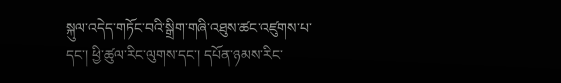སྐུལ་འདེད་གཏོང་བའི་སྒྲིག་གཞི་འཐུས་ཚང་འཛུགས་པ་དང་། ཕྱི་ཚུལ་རིང་ལུགས་དང་། དཔོན་ཉམས་རིང་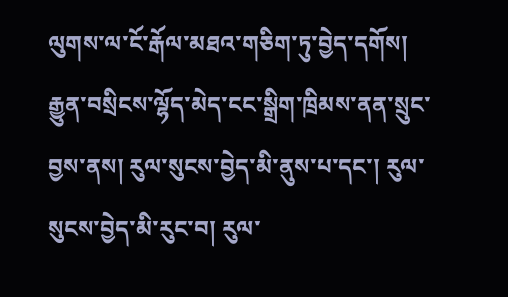ལུགས་ལ་ངོ་རྒོལ་མཐའ་གཅིག་ཏུ་བྱེད་དགོས། རྒྱུན་བསྲིངས་ལྷོད་མེད་ངང་སྒྲིག་ཁྲིམས་ནན་སྲུང་བྱས་ནས། རུལ་སུངས་བྱེད་མི་ནུས་པ་དང་། རུལ་སུངས་བྱེད་མི་རུང་བ། རུལ་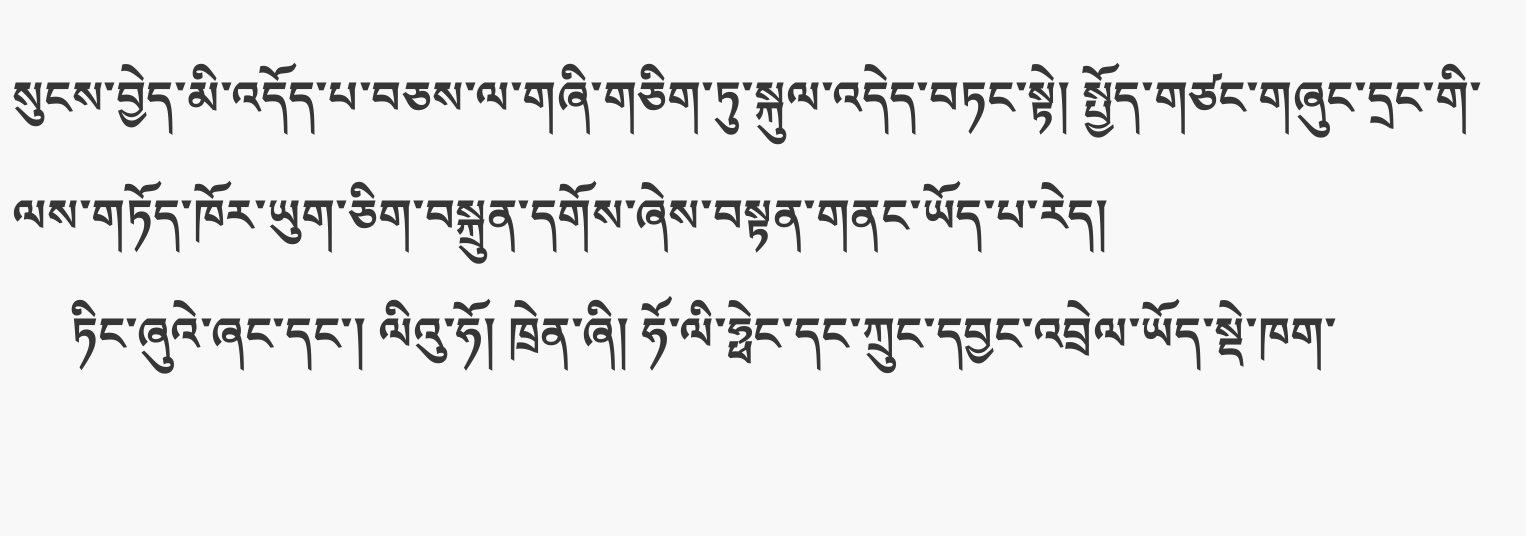སུངས་བྱེད་མི་འདོད་པ་བཅས་ལ་གཞི་གཅིག་ཏུ་སྐུལ་འདེད་བཏང་སྟེ། སྤྱོད་གཙང་གཞུང་དྲང་གི་ལས་གཏོད་ཁོར་ཡུག་ཅིག་བསྐྲུན་དགོས་ཞེས་བསྟན་གནང་ཡོད་པ་རེད།
     ཏིང་ཞུའེ་ཞང་དང་། ལིའུ་ཧོ། ཁྲེན་ཞི། ཧོ་ལི་ཧྥེང་དང་ཀྲུང་དབྱང་འབྲེལ་ཡོད་སྡེ་ཁག་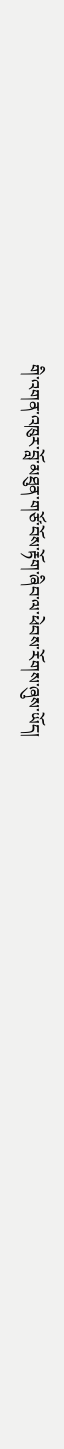གི་འགན་འཁུར་བློ་མཐུན་གཙོ་བོས་རྟོག་ཞིབ་ལ་ཕེབས་རོགས་ཞུས་ཡོད།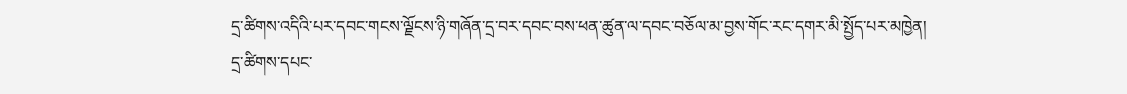དྲ་ཚིགས་འདིའི་པར་དབང་གངས་ལྗོངས་ཉི་གཞོན་དྲ་བར་དབང་བས་ཕན་ཚུན་ལ་དབང་བཅོལ་མ་བྱས་གོང་རང་དགར་མི་སྤྱོད་པར་མཁྱེན།
དྲ་ཚིགས་དཔང་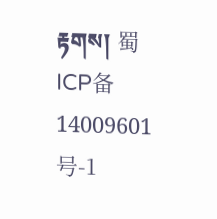རྟགས། 蜀ICP备14009601号-1